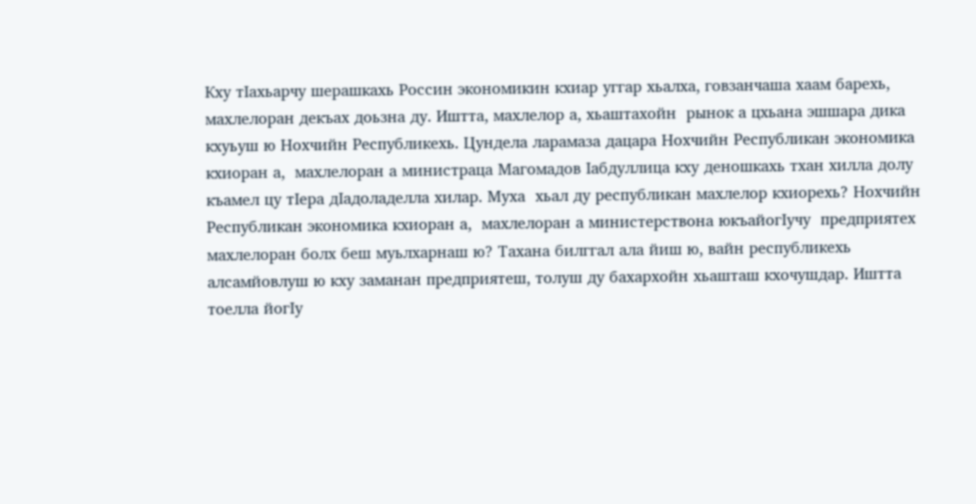Кху тIахьарчу шерашкахь Россин экономикин кхиар уггар хьалха, говзанчаша хаам барехь, махлелоран декъах доьзна ду. Иштта, махлелор а, хьаштахойн  рынок а цхьана эшшара дика кхуьуш ю Нохчийн Республикехь. Цундела ларамаза дацара Нохчийн Республикан экономика кхиоран а,  махлелоран а министраца Магомадов Iабдуллица кху деношкахь тхан хилла долу къамел цу тIера дIадоладелла хилар. Муха  хьал ду республикан махлелор кхиорехь? Нохчийн Республикан экономика кхиоран а,  махлелоран а министерствона юкъайогIучу  предприятех махлелоран болх беш муьлхарнаш ю? Тахана билггал ала йиш ю, вайн республикехь алсамйовлуш ю кху заманан предприятеш, толуш ду бахархойн хьашташ кхочушдар. Иштта тоелла йогIу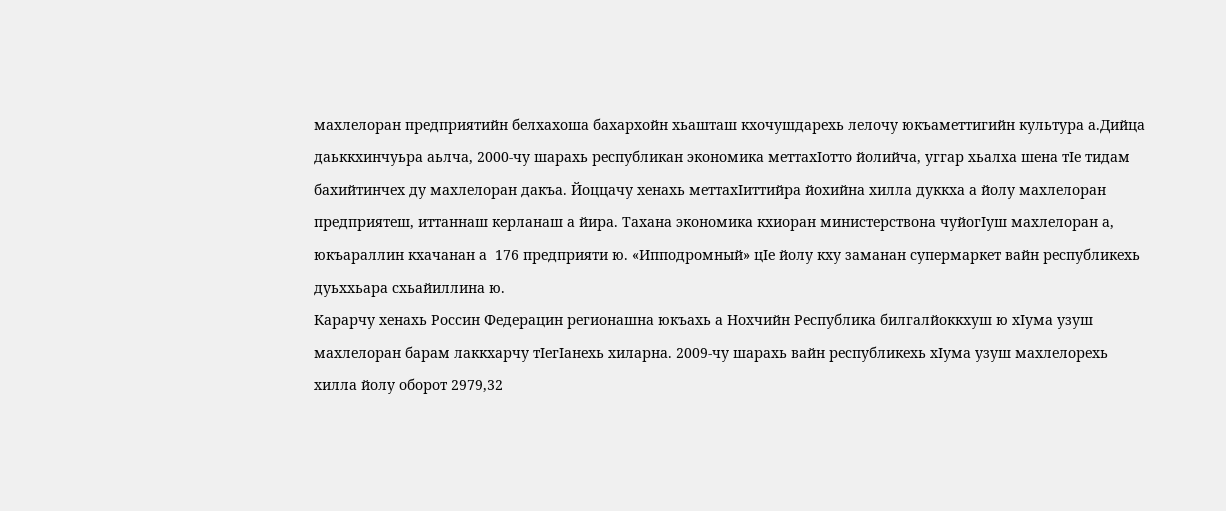махлелоран предприятийн белхахоша бахархойн хьашташ кхочушдарехь лелочу юкъаметтигийн культура а.Дийца даьккхинчуьра аьлча, 2000-чу шарахь республикан экономика меттахIотто йолийча, уггар хьалха шена тIе тидам бахийтинчех ду махлелоран дакъа. Йоццачу хенахь меттахIиттийра йохийна хилла дуккха а йолу махлелоран предприятеш, иттаннаш керланаш а йира. Тахана экономика кхиоран министерствона чуйогIуш махлелоран а, юкъараллин кхачанан а  176 предприяти ю. «Ипподромный» цIе йолу кху заманан супермаркет вайн республикехь дуьххьара схьайиллина ю.
Карарчу хенахь Россин Федерацин регионашна юкъахь а Нохчийн Республика билгалйоккхуш ю хІума узуш махлелоран барам лаккхарчу тIегIанехь хиларна. 2009-чу шарахь вайн республикехь хІума узуш махлелорехь хилла йолу оборот 2979,32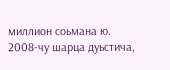миллион соьмана ю.  2008-чу шарца дуьстича,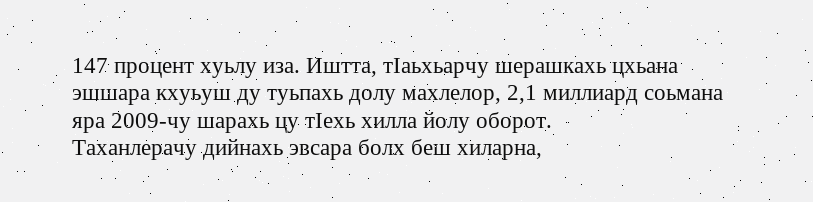147 процент хуьлу иза. Иштта, тIаьхьарчу шерашкахь цхьана эшшара кхуьуш ду туьпахь долу махлелор, 2,1 миллиард соьмана яра 2009-чу шарахь цу тIехь хилла йолу оборот.
Таханлерачу дийнахь эвсара болх беш хиларна,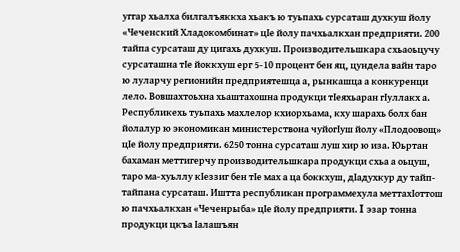уггар хьалха билгалъяккха хьакъ ю туьпахь сурсаташ духкуш йолу «Чеченский Хладокомбинат» цIе йолу пачхьалкхан предприяти. 200 тайпа сурсаташ ду цигахь духкуш. Производительшкара схьаоьцучу сурсаташна тIе йоккхуш ерг 5-10 процент бен яц, цундела вайн таро ю луларчу регионийн предприятешца а, рынкашца а конкуренци лело. Вовшахтоьхна хьаштахошна продукци тIеяхьаран гIуллакх а.
Республикехь туьпахь махлелор кхиорхьама, кху шарахь болх бан йолалур ю экономикан министерствона чуйогIуш йолу «Плодоовощ» цIе йолу предприяти. 6250 тонна сурсаташ луш хир ю иза. Юьртан бахаман меттигерчу производительшкара продукци схьа а оьцуш, таро ма-хуьллу кIеззиг бен тIе мах а ца боккхуш, дIадухкур ду тайп-тайпана сурсаташ. Иштта республикан программехула меттахIоттош ю пачхьалкхан «Чеченрыба» цIе йолу предприяти. I эзар тонна продукци цкъа Iалашъян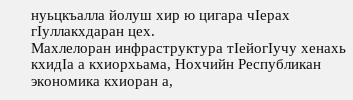нуьцкъалла йолуш хир ю цигара чIерах гIуллакхдаран цех.
Махлелоран инфраструктура тIейогIучу хенахь кхидIа а кхиорхьама, Нохчийн Республикан экономика кхиоран а,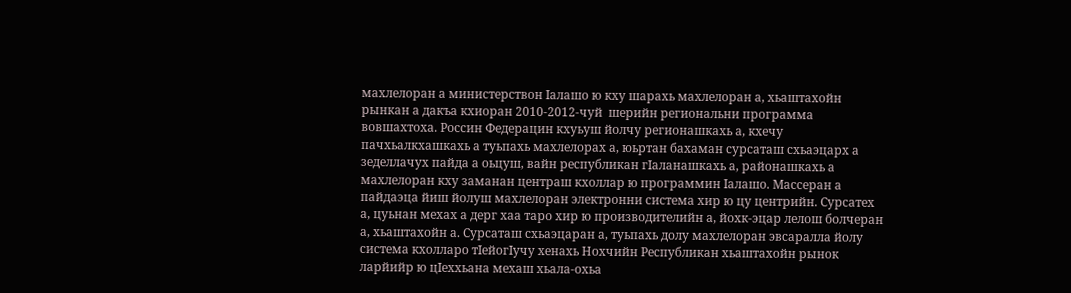махлелоран а министерствон Iалашо ю кху шарахь махлелоран а, хьаштахойн  рынкан а дакъа кхиоран 2010-2012-чуй  шерийн региональни программа вовшахтоха. Россин Федерацин кхуьуш йолчу регионашкахь а, кхечу пачхьалкхашкахь а туьпахь махлелорах а, юьртан бахаман сурсаташ схьаэцарх а  зеделлачух пайда а оьцуш, вайн республикан гIаланашкахь а, районашкахь а махлелоран кху заманан центраш кхоллар ю программин Iалашо. Массеран а пайдаэца йиш йолуш махлелоран электронни система хир ю цу центрийн. Сурсатех а, цуьнан мехах а дерг хаа таро хир ю производителийн а, йохк-эцар лелош болчеран а, хьаштахойн а. Сурсаташ схьаэцаран а, туьпахь долу махлелоран эвсаралла йолу система кхолларо тIейогIучу хенахь Нохчийн Республикан хьаштахойн рынок ларйийр ю цIеххьана мехаш хьала-охьа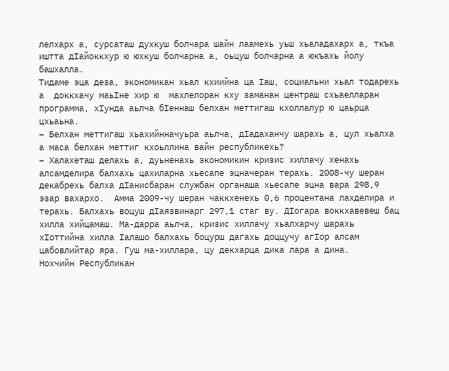лелхарх а, сурсаташ духкуш болчара шайн лаамехь уьш хьаладахарх а, ткъа иштта дIайоккхур ю юхкуш болчарна а, оьцуш болчарна а юкъахь йолу  башхалла.
Тидаме эца деза, экономикан хьал кхиийна ца Iаш, социальни хьал тодарехь а  доккхачу маьIне хир ю  махлелоран кху заманан центраш схьаелларан программа, хIунда аьлча бIеннаш белхан меттигаш кхоллалур ю цаьрца цхьаьна.
– Белхан меттигаш хьахийнначуьра аьлча, дIадаханчу шарахь а, цул хьалха а маса белхан меттиг кхоьллина вайн республикехь?
– Халахеташ делахь а, дуьненахь экономикин кризис хиллачу хенахь алсамделира балхахь цахиларна хьесапе эцначеран терахь. 2008-чу шеран декабрехь балха дIанисбаран службан органаша хьесапе эцна вара 298,9 эзар вахархо.  Амма 2009-чу шеран чаккхенехь 0,6 процентана лахделира и терахь. Балхахь воцуш дIаязвинарг 297,1 стаг ву. ДIогара воккхавевеш бац хилла хийцамаш. Ма-дарра аьлча, кризис хиллачу хьалхарчу шарахь хIоттийна хилла Iалашо балхахь боцурш дагахь доццучу агIор алсам цабовлийтар яра. Гуш ма-хиллара, цу декхарца дика лара а дина.
Нохчийн Республикан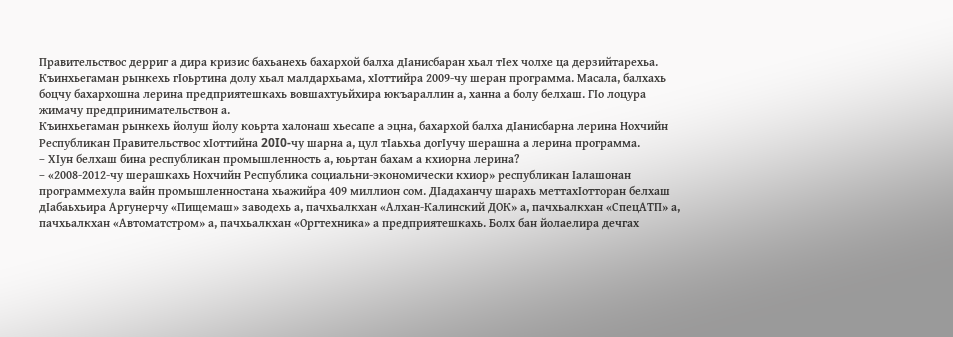Правительствос дерриг а дира кризис бахьанехь бахархой балха дIанисбаран хьал тIех чолхе ца дерзийтарехьа. Къинхьегаман рынкехь гIоьртина долу хьал малдархьама, хIоттийра 2009-чу шеран программа. Масала, балхахь боцчу бахархошна лерина предприятешкахь вовшахтуьйхира юкъараллин а, ханна а болу белхаш. ГIо лоцура жимачу предпринимательствон а.
Къинхьегаман рынкехь йолуш йолу коьрта халонаш хьесапе а эцна, бахархой балха дIанисбарна лерина Нохчийн Республикан Правительствос хIоттийна 20I0-чу шарна а, цул тIаьхьа догIучу шерашна а лерина программа.
– ХIун белхаш бина республикан промышленность а, юьртан бахам а кхиорна лерина?
– «2008-2012-чу шерашкахь Нохчийн Республика социальни-экономически кхиор» республикан Iалашонан программехула вайн промышленностана хьажийра 409 миллион сом. ДIадаханчу шарахь меттахIотторан белхаш дIабаьхьира Аргунерчу «Пищемаш» заводехь а, пачхьалкхан «Алхан-Калинский ДОК» а, пачхьалкхан «СпецАТП» а, пачхьалкхан «Автоматстром» а, пачхьалкхан «Оргтехника» а предприятешкахь. Болх бан йолаелира дечгах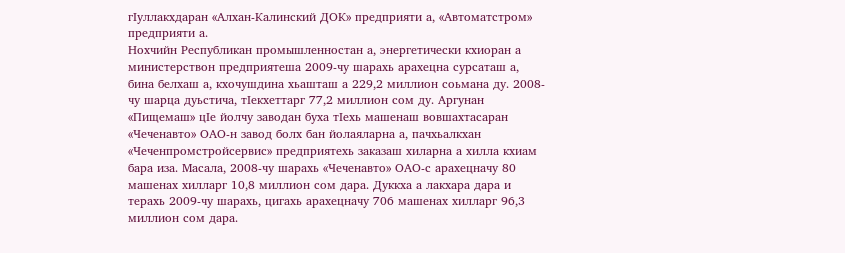гIуллакхдаран «Алхан-Калинский ДОК» предприяти а, «Автоматстром» предприяти а.
Нохчийн Республикан промышленностан а, энергетически кхиоран а министерствон предприятеша 2009-чу шарахь арахецна сурсаташ а, бина белхаш а, кхочушдина хьашташ а 229,2 миллион соьмана ду. 2008-чу шарца дуьстича, тIекхеттарг 77,2 миллион сом ду. Аргунан «Пищемаш» цIе йолчу заводан буха тIехь машенаш вовшахтасаран «Чеченавто» ОАО-н завод болх бан йолаяларна а, пачхьалкхан «Чеченпромстройсервис» предприятехь заказаш хиларна а хилла кхиам бара иза. Масала, 2008-чу шарахь «Чеченавто» ОАО-с арахецначу 80 машенах хилларг 10,8 миллион сом дара. Дуккха а лакхара дара и терахь 2009-чу шарахь, цигахь арахецначу 706 машенах хилларг 96,3 миллион сом дара.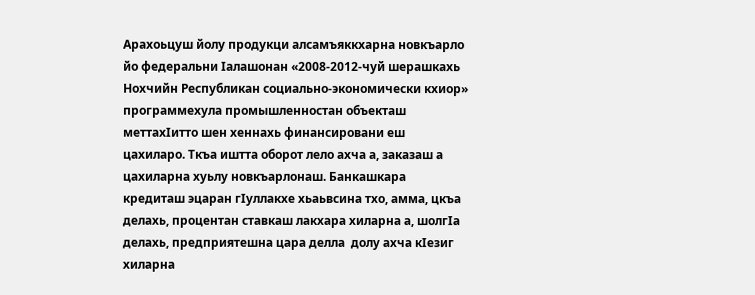Арахоьцуш йолу продукци алсамъяккхарна новкъарло йо федеральни Iалашонан «2008-2012-чуй шерашкахь Нохчийн Республикан социально-экономически кхиор» программехула промышленностан объекташ меттахIитто шен хеннахь финансировани еш цахиларо. Ткъа иштта оборот лело ахча а, заказаш а цахиларна хуьлу новкъарлонаш. Банкашкара кредиташ эцаран гIуллакхе хьаьвсина тхо, амма, цкъа делахь, процентан ставкаш лакхара хиларна а, шолгIа делахь, предприятешна цара делла  долу ахча кIезиг хиларна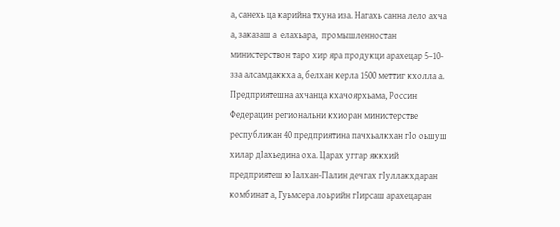а, санехь ца карийна тхуна иза. Нагахь санна лело ахча а, заказаш а  елахьара,  промышленностан министерствон таро хир яра продукци арахецар 5–10-зза алсамдаккха а, белхан керла 1500 меттиг кхолла а. Предприятешна ахчанца кхачоярхьама, Россин Федерацин региональни кхиоран министерстве  республикан 40 предприятина пачхьалкхан гIо оьшуш хилар дIахьедина оха. Царах уггар яккхий предприятеш ю Iалхан-ГIалин дечгах гIуллакхдаран комбинат а, Гуьмсера лоьрийн гIирсаш арахецаран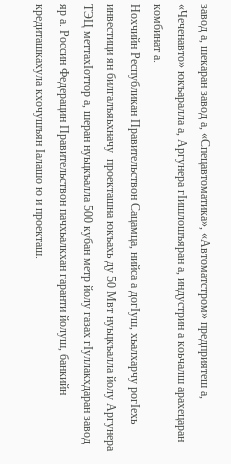завод а, шекаран завод а, «Спецавтоматика», «Автоматстром» предприятеш а, «Чеченавто» юкъаралла а, Аргунера гIишлошъяран а, индустрин а коьчалш арахецаран комбинат а.
Нохчийн Республикан Правительствон Сацамца, нийса а догIуш, хьалхарчу рогIехь инвестици ян билгалъяьхначу  проекташна юкъахь ду 50 Мвт нуьцкъалла йолу Аргунера ТЭЦ меттахIоттор а, шеран нуьцкъалла 500 кубан метр йолу газах гIуллакхдаран завод яр а. Россин Федерацин Правительствон пачхьалкхан гаранти йолуш, банкийн кредиташкахула кхочушъян Iалашо ю и проекташ.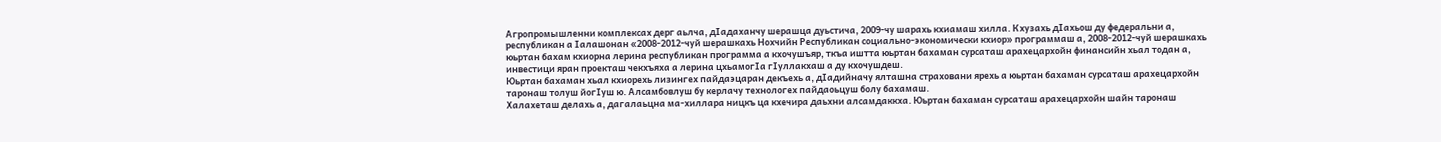Агропромышленни комплексах дерг аьлча, дIадаханчу шерашца дуьстича, 2009-чу шарахь кхиамаш хилла. Кхузахь дIахьош ду федеральни а, республикан а Iалашонан «2008-2012-чуй шерашкахь Нохчийн Республикан социально-экономически кхиор» программаш а, 2008-2012-чуй шерашкахь юьртан бахам кхиорна лерина республикан программа а кхочушъяр, ткъа иштта юьртан бахаман сурсаташ арахецархойн финансийн хьал тодан а, инвестици яран проекташ чекхъяха а лерина цхьамогIа гIуллакхаш а ду кхочушдеш.
Юьртан бахаман хьал кхиорехь лизингех пайдаэцаран декъехь а, дIадийначу ялташна страховани ярехь а юьртан бахаман сурсаташ арахецархойн  таронаш толуш йогIуш ю. Алсамбовлуш бу керлачу технологех пайдаоьцуш болу бахамаш.
Халахеташ делахь а, дагалаьцна ма-хиллара ницкъ ца кхечира даьхни алсамдаккха. Юьртан бахаман сурсаташ арахецархойн шайн таронаш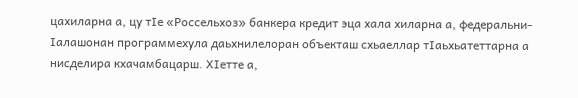цахиларна а, цу тIе «Россельхоз» банкера кредит эца хала хиларна а, федеральни-Iалашонан программехула даьхнилелоран объекташ схьаеллар тIаьхьатеттарна а нисделира кхачамбацарш. ХIетте а,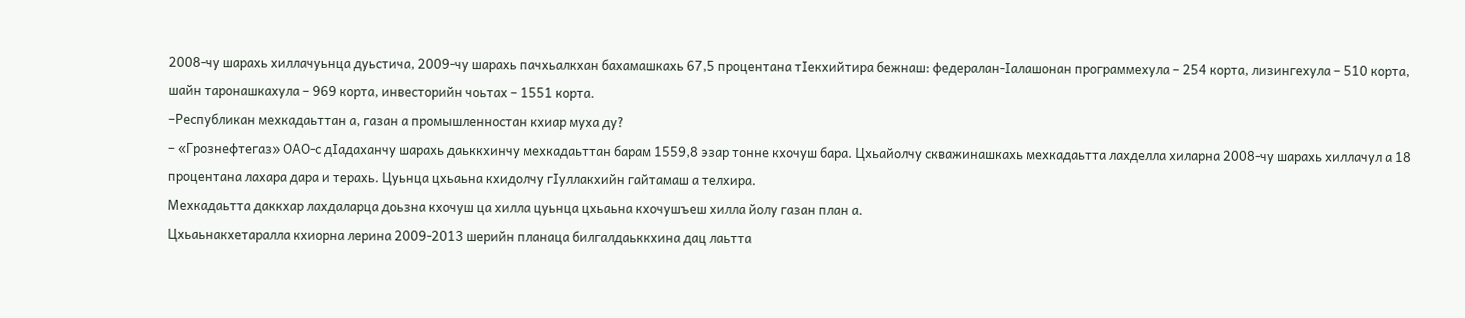2008-чу шарахь хиллачуьнца дуьстича, 2009-чу шарахь пачхьалкхан бахамашкахь 67,5 процентана тIекхийтира бежнаш: федералан-Iалашонан программехула – 254 корта, лизингехула – 510 корта, шайн таронашкахула – 969 корта, инвесторийн чоьтах – 1551 корта.
–Республикан мехкадаьттан а, газан а промышленностан кхиар муха ду?
– «Грознефтегаз» ОАО-с дIадаханчу шарахь даьккхинчу мехкадаьттан барам 1559,8 эзар тонне кхочуш бара. Цхьайолчу скважинашкахь мехкадаьтта лахделла хиларна 2008-чу шарахь хиллачул а 18 процентана лахара дара и терахь. Цуьнца цхьаьна кхидолчу гIуллакхийн гайтамаш а телхира.
Мехкадаьтта даккхар лахдаларца доьзна кхочуш ца хилла цуьнца цхьаьна кхочушъеш хилла йолу газан план а.
Цхьаьнакхетаралла кхиорна лерина 2009-2013 шерийн планаца билгалдаьккхина дац лаьтта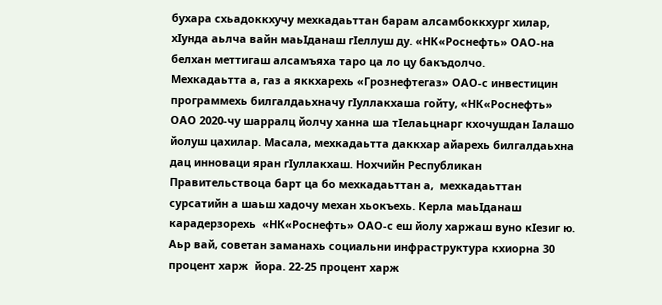бухара схьадоккхучу мехкадаьттан барам алсамбоккхург хилар, хIунда аьлча вайн маьIданаш гIеллуш ду. «НК«Роснефть» ОАО-на белхан меттигаш алсамъяха таро ца ло цу бакъдолчо.
Мехкадаьтта а, газ а яккхарехь «Грознефтегаз» ОАО-с инвестицин программехь билгалдаьхначу гIуллакхаша гойту, «НК«Роснефть» ОАО 2020-чу шарралц йолчу ханна ша тIелаьцнарг кхочушдан Iалашо йолуш цахилар. Масала, мехкадаьтта даккхар айарехь билгалдаьхна дац инноваци яран гIуллакхаш. Нохчийн Республикан Правительствоца барт ца бо мехкадаьттан а,  мехкадаьттан сурсатийн а шаьш хадочу механ хьокъехь. Керла маьIданаш карадерзорехь  «НК«Роснефть» ОАО-с еш йолу харжаш вуно кIезиг ю. Аьр вай, советан заманахь социальни инфраструктура кхиорна 30 процент харж  йора. 22-25 процент харж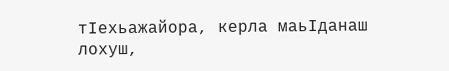тIехьажайора, керла маьIданаш лохуш,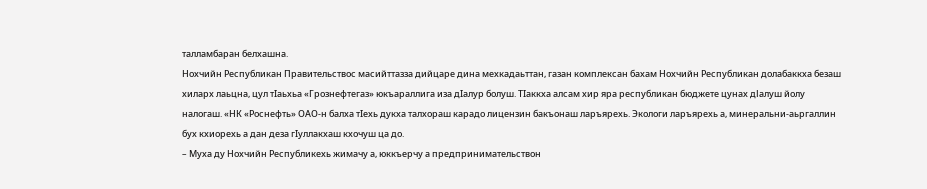талламбаран белхашна.
Нохчийн Республикан Правительствос масийттазза дийцаре дина мехкадаьттан, газан комплексан бахам Нохчийн Республикан долабаккха безаш хиларх лаьцна, цул тIаьхьа «Грознефтегаз» юкъараллига иза дIалур болуш. ТIаккха алсам хир яра республикан бюджете цунах дІалуш йолу налогаш. «НК «Роснефть» ОАО-н балха тIехь дукха талхораш карадо лицензин бакъонаш ларъярехь. Экологи ларъярехь а, минеральни-аьргаллин бух кхиорехь а дан деза гIуллакхаш кхочуш ца до.
– Муха ду Нохчийн Республикехь жимачу а, юккъерчу а предпринимательствон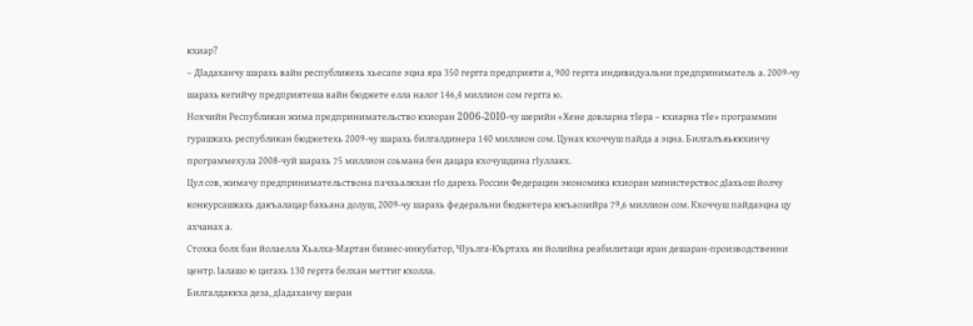кхиар?
– ДIадаханчу шарахь вайн республикехь хьесапе эцна яра 350 гергга предприяти а, 900 гергга индивидуальни предприниматель а. 2009-чу шарахь кегийчу предприятеша вайн бюджете елла налог 146,4 миллион сом гергга ю.
Нохчийн Республикан жима предпринимательство кхиоран 2006-20I0-чу шерийн «Хене довларна тIера – кхиарна тIе» программин гурашкахь республикан бюджетехь 2009-чу шарахь билгалдинера 140 миллион сом. Цунах кхоччуш пайда а эцна. Билгалъяьккхинчу программехула 2008-чуй шарахь 75 миллион соьмана бен дацара кхочушдина гIуллакх.
Цул сов, жимачу предпринимательствона пачхьалкхан гIо дарехь Россин Федерацин экономика кхиоран министерствос дIахьош йолчу конкурсашкахь дакъалацар бахьана долуш, 2009-чу шарахь федеральни бюджетера юкъаозийра 79,6 миллион сом. Кхоччуш пайдаэцна цу ахчанах а.
Стохка болх бан йолаелла Хьалха-Мартан бизнес-инкубатор, ЧIуьлга-Юьртахь ян йолийна реабилитаци яран дешаран-производственни центр. Iалашо ю цигахь 130 гергга белхан меттиг кхолла.
Билгалдаккха деза, дIадаханчу шеран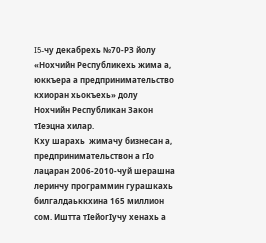I5-чу декабрехь №70-РЗ йолу «Нохчийн Республикехь жима а, юккъера а предпринимательство кхиоран хьокъехь» долу Нохчийн Республикан Закон тIеэцна хилар.
Кху шарахь  жимачу бизнесан а, предпринимательствон а гIо лацаран 2006-2010-чуй шерашна леринчу программин гурашкахь билгалдаьккхина 165 миллион сом. Иштта тIейогIучу хенахь а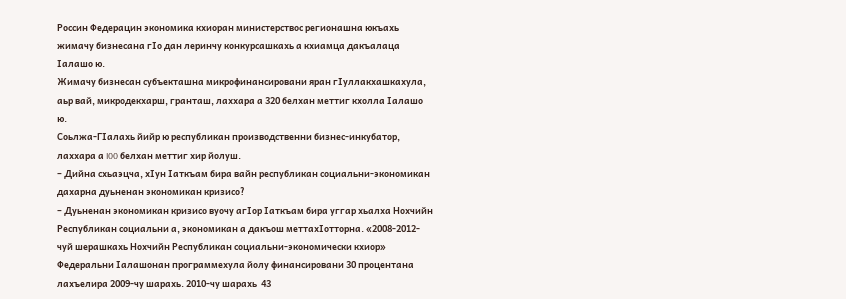Россин Федерацин экономика кхиоран министерствос регионашна юкъахь жимачу бизнесана гIо дан леринчу конкурсашкахь а кхиамца дакъалаца Iалашо ю.
Жимачу бизнесан субъекташна микрофинансировани яран гIуллакхашкахула, аьр вай, микродекхарш, гранташ, лаххара а 320 белхан меттиг кхолла Iалашо ю.
Соьлжа-ГIалахь йийр ю республикан производственни бизнес-инкубатор, лаххара а I00 белхан меттиг хир йолуш.
– Дийна схьаэцча, хIун Iаткъам бира вайн республикан социальни-экономикан дахарна дуьненан экономикан кризисо?
– Дуьненан экономикан кризисо вуочу агIор Iаткъам бира уггар хьалха Нохчийн Республикан социальни а, экономикан а дакъош меттахIотторна. «2008-2012-чуй шерашкахь Нохчийн Республикан социальни-экономически кхиор» Федеральни Iалашонан программехула йолу финансировани 30 процентана лахъелира 2009-чу шарахь. 2010-чу шарахь  43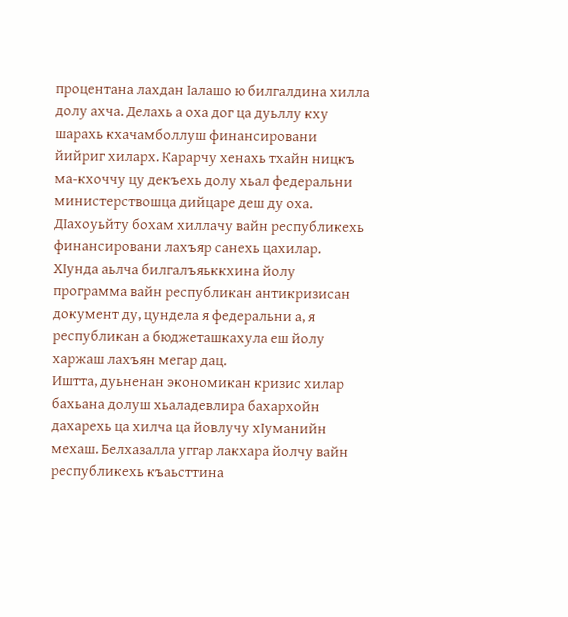процентана лахдан Iалашо ю билгалдина хилла долу ахча. Делахь а оха дог ца дуьллу кху шарахь кхачамболлуш финансировани йийриг хиларх. Карарчу хенахь тхайн ницкъ ма-кхоччу цу декъехь долу хьал федеральни министерствошца дийцаре деш ду оха. ДIахоуьйту бохам хиллачу вайн республикехь финансировани лахъяр санехь цахилар. ХIунда аьлча билгалъяьккхина йолу программа вайн республикан антикризисан документ ду, цундела я федеральни а, я республикан а бюджеташкахула еш йолу харжаш лахъян мегар дац.
Иштта, дуьненан экономикан кризис хилар бахьана долуш хьаладевлира бахархойн дахарехь ца хилча ца йовлучу хIуманийн мехаш. Белхазалла уггар лакхара йолчу вайн республикехь къаьсттина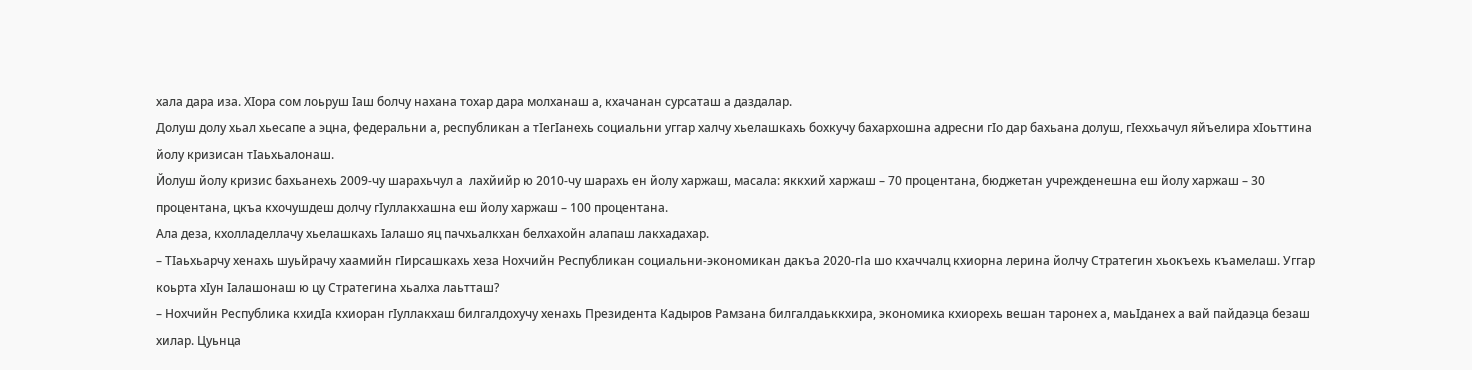хала дара иза. ХIора сом лоьруш Iаш болчу нахана тохар дара молханаш а, кхачанан сурсаташ а даздалар.
Долуш долу хьал хьесапе а эцна, федеральни а, республикан а тIегIанехь социальни уггар халчу хьелашкахь бохкучу бахархошна адресни гIо дар бахьана долуш, гIеххьачул яйъелира хIоьттина йолу кризисан тIаьхьалонаш.
Йолуш йолу кризис бахьанехь 2009-чу шарахьчул а  лахйийр ю 2010-чу шарахь ен йолу харжаш, масала: яккхий харжаш – 70 процентана, бюджетан учрежденешна еш йолу харжаш – 30 процентана, цкъа кхочушдеш долчу гIуллакхашна еш йолу харжаш – 100 процентана.
Ала деза, кхолладеллачу хьелашкахь Iалашо яц пачхьалкхан белхахойн алапаш лакхадахар.
– ТIаьхьарчу хенахь шуьйрачу хаамийн гIирсашкахь хеза Нохчийн Республикан социальни-экономикан дакъа 2020-гІа шо кхаччалц кхиорна лерина йолчу Стратегин хьокъехь къамелаш. Уггар коьрта хIун Iалашонаш ю цу Стратегина хьалха лаьтташ?
– Нохчийн Республика кхидIа кхиоран гIуллакхаш билгалдохучу хенахь Президента Кадыров Рамзана билгалдаьккхира, экономика кхиорехь вешан таронех а, маьIданех а вай пайдаэца безаш хилар. Цуьнца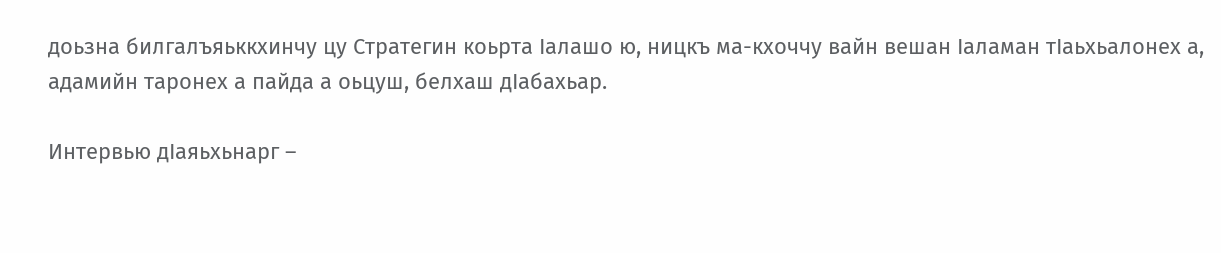доьзна билгалъяьккхинчу цу Стратегин коьрта Iалашо ю, ницкъ ма-кхоччу вайн вешан Iаламан тIаьхьалонех а, адамийн таронех а пайда а оьцуш, белхаш дIабахьар.

Интервью дІаяьхьнарг –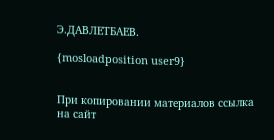Э.ДАВЛЕТБАЕВ.

{mosloadposition user9}


При копировании материалов ссылка на сайт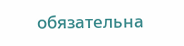обязательна